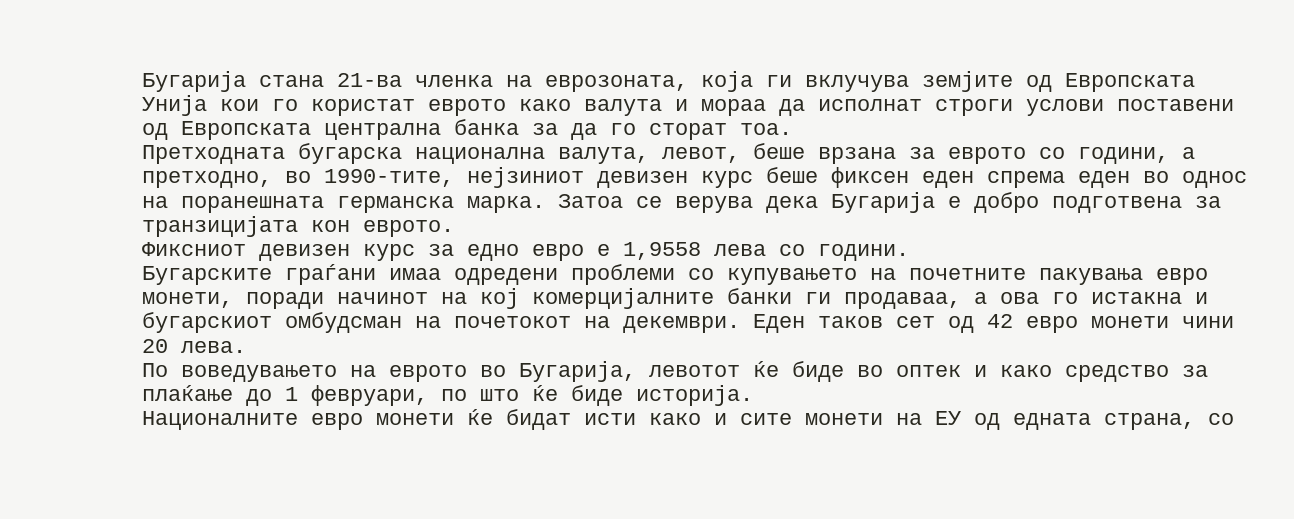Бугарија стана 21-ва членка на еврозоната, која ги вклучува земјите од Европската Унија кои го користат еврото како валута и мораа да исполнат строги услови поставени од Европската централна банка за да го сторат тоа.
Претходната бугарска национална валута, левот, беше врзана за еврото со години, а претходно, во 1990-тите, нејзиниот девизен курс беше фиксен еден спрема еден во однос на поранешната германска марка. Затоа се верува дека Бугарија е добро подготвена за транзицијата кон еврото.
Фиксниот девизен курс за едно евро е 1,9558 лева со години.
Бугарските граѓани имаа одредени проблеми со купувањето на почетните пакувања евро монети, поради начинот на кој комерцијалните банки ги продаваа, а ова го истакна и бугарскиот омбудсман на почетокот на декември. Еден таков сет од 42 евро монети чини 20 лева.
По воведувањето на еврото во Бугарија, левотот ќе биде во оптек и како средство за плаќање до 1 февруари, по што ќе биде историја.
Националните евро монети ќе бидат исти како и сите монети на ЕУ од едната страна, со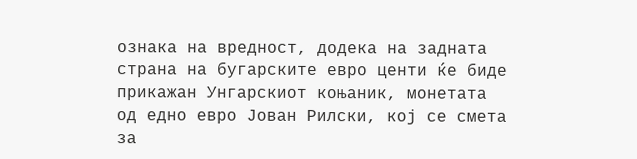ознака на вредност, додека на задната страна на бугарските евро центи ќе биде прикажан Унгарскиот коњаник, монетата од едно евро Јован Рилски, кој се смета за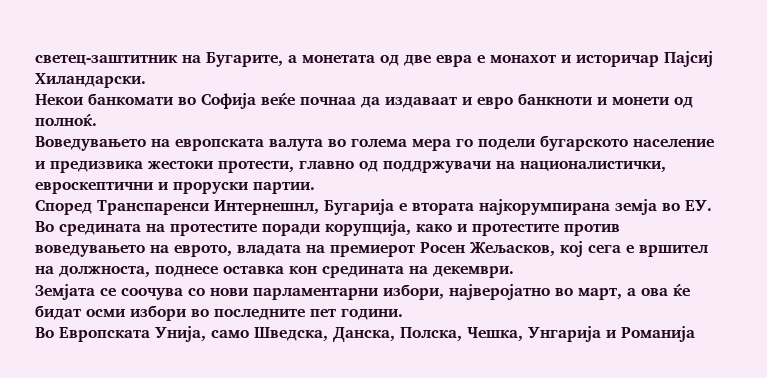светец-заштитник на Бугарите, а монетата од две евра е монахот и историчар Пајсиј Хиландарски.
Некои банкомати во Софија веќе почнаа да издаваат и евро банкноти и монети од полноќ.
Воведувањето на европската валута во голема мера го подели бугарското население и предизвика жестоки протести, главно од поддржувачи на националистички, евроскептични и проруски партии.
Според Транспаренси Интернешнл, Бугарија е втората најкорумпирана земја во ЕУ. Во средината на протестите поради корупција, како и протестите против воведувањето на еврото, владата на премиерот Росен Жељасков, кој сега е вршител на должноста, поднесе оставка кон средината на декември.
Земјата се соочува со нови парламентарни избори, најверојатно во март, а ова ќе бидат осми избори во последните пет години.
Во Европската Унија, само Шведска, Данска, Полска, Чешка, Унгарија и Романија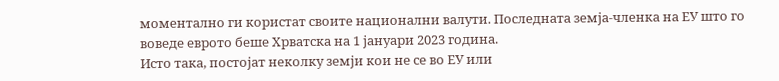моментално ги користат своите национални валути. Последната земја-членка на ЕУ што го воведе еврото беше Хрватска на 1 јануари 2023 година.
Исто така, постојат неколку земји кои не се во ЕУ или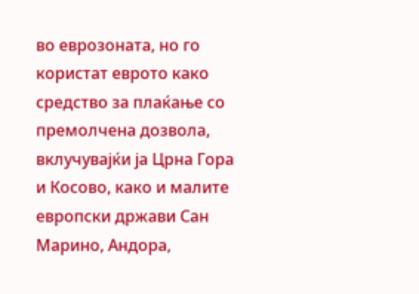во еврозоната, но го користат еврото како средство за плаќање со премолчена дозвола, вклучувајќи ја Црна Гора и Косово, како и малите европски држави Сан Марино, Андора,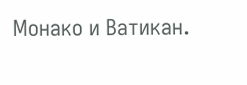Монако и Ватикан.